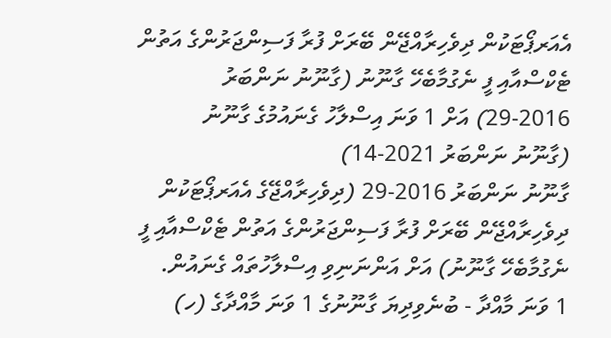އެއަރޕޯޓަކުން ދިވެހިރާއްޖޭން ބޭރަށް ފުރާ ފަސިންޖަރުންގެ އަތުން ޓެކްސްއާއި ފީ ނެގުމާބެހޭ ގާނޫނު (ގާނޫނު ނަންބަރު 2016-29) އަށް 1 ވަނަ އިސްލާހު ގެނައުމުގެ ގާނޫނު
(ގާނޫނު ނަންބަރު 2021-14)
ގާނޫނު ނަންބަރު 2016-29 (ދިވެހިރާއްޖޭގެ އެއަރޕޯޓަކުން ދިވެހިރާއްޖޭން ބޭރަށް ފުރާ ފަސިންޖަރުންގެ އަތުން ޓެކްސްއާއި ފީ ނެގުމާބެހޭ ގާނޫނު) އަށް އަންނަނިވި އިސްލާހުތައް ގެނައުން.
1 ވަނަ މާއްދާ - ބުނެވިދިޔަ ގާނޫނުގެ 1 ވަނަ މާއްދާގެ (ހ)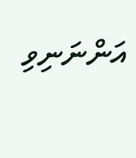އަންނަނިވި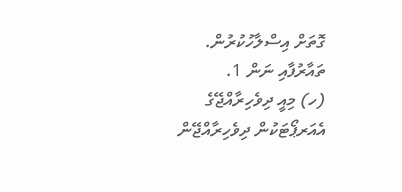ގޮތަށް އިސްލާހުކުރުން.
ތައާރުފާއި ނަން 1.
(ހ) މިއީ ދިވެހިރާއްޖޭގެ އެއަރޕޯޓަކުން ދިވެހިރާއްޖޭން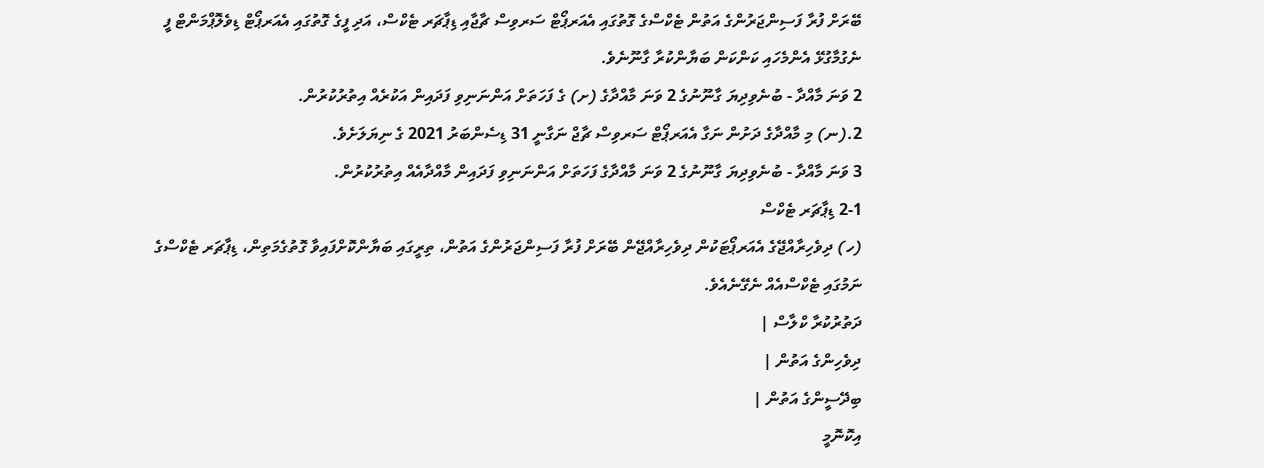ބޭރަށް ފުރާ ފަސިންޖަރުންގެ އަތުން ޓެކްސްގެ ގޮތުގައި އެއަރޕޯޓް ސަރވިސް ޗާޖާއި ޑިޕާޗަރ ޓެކްސް، އަދި ފީގެ ގޮތުގައި އެއަރޕޯޓް ޑިވެލޮޕްމަންޓް ފީ ނެގުމާގުޅޭ އެންމެހައި ކަންކަން ބަޔާންކުރާ ގާނޫނެވެ.
2 ވަނަ މާއްދާ - ބުނެވިދިޔަ ގާނޫނުގެ 2 ވަނަ މާއްދާގެ (ށ) ގެ ފަހަތަށް އަންނަނިވި ފަދައިން އަކުރެއް އިތުރުކުރުން.
2.(ނ) މި މާއްދާގެ ދަށުން ނަގާ އެއަރޕޯޓް ސަރވިސް ޗާޖް ނަގާނީ 31 ޑިސެންބަރު 2021 ގެ ނިޔަލަށެވެ.
3 ވަނަ މާއްދާ - ބުނެވިދިޔަ ގާނޫނުގެ 2 ވަނަ މާއްދާގެ ފަހަތަށް އަންނަނިވި ފަދައިން މާއްދާއެއް އިތުރުކުރުން.
2-1 ޑިޕާޗަރ ޓެކްސް
(ހ) ދިވެހިރާއްޖޭގެ އެއަރޕޯޓަކުން ދިވެހިރާއްޖޭން ބޭރަށް ފުރާ ފަސިންޖަރުންގެ އަތުން، ތިރީގައި ބަޔާންކޮށްފައިވާ ގޮތުގެމަތިން، ޑިޕާޗަރ ޓެކްސްގެ ނަމުގައި ޓެކްސްއެއް ނެގޭނެއެވެ.
ދަތުރުކުރާ ކްލާސް |
ދިވެހިންގެ އަތުން |
ބިދޭސީންގެ އަތުން |
އިކޮނޮމީ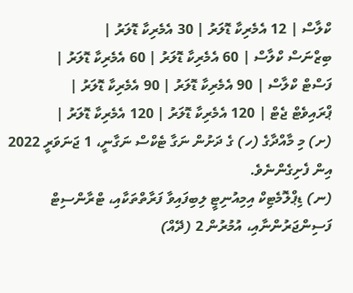ކްލާސް | 12 އެމެރިކާ ޑޮލަރު | 30 އެމެރިކާ ޑޮލަރު |
ބިޒްނަސް ކްލާސް | 60 އެމެރިކާ ޑޮލަރު | 60 އެމެރިކާ ޑޮލަރު |
ފަސްޓް ކްލާސް | 90 އެމެރިކާ ޑޮލަރު | 90 އެމެރިކާ ޑޮލަރު |
ޕްރައިވެޓް ޖެޓް | 120 އެމެރިކާ ޑޮލަރު | 120 އެމެރިކާ ޑޮލަރު |
(ށ) މި މާއްދާގެ (ހ) ގެ ދަށުން ނަގާ ޓެކްސް ނަގާނީ، 1 ޖަނަވަރީ 2022 އިން ފެށިގެންނެވެ.
(ނ) ޑިޕްލޮމެޓިކް އިމިއުނިޓީ ލިބިފައިވާ ފަރާތްތަކާއި، ޓްރާންސިޓް ފަސިންޖަރުންނާއި، އުމުރުން 2 (ދޭއް)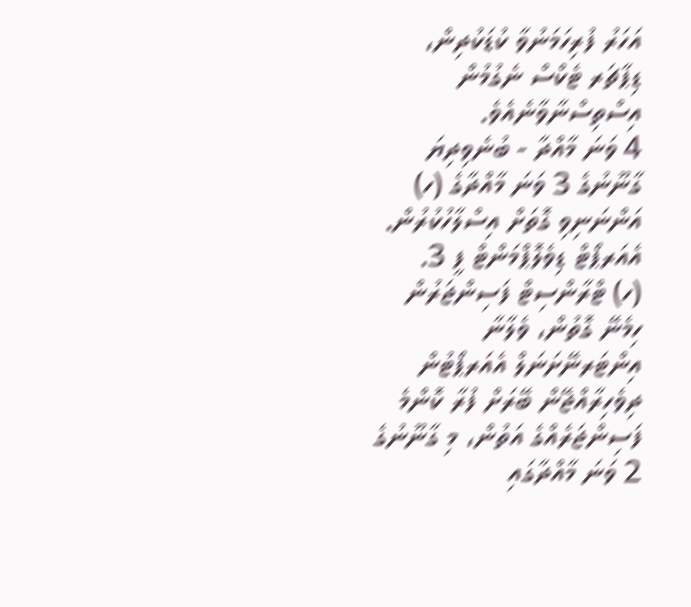އަހަރު ފުރިހަމަނުވާ ކުޑަކުދިން، ޑިޕާޗަރ ޓެކްސް ނެގުމުން އިސްތިސްނާވާނެއެވެ.
4 ވަނަ މާއްދާ - ބުނެވިދިޔަ ގާނޫނުގެ 3 ވަނަ މާއްދާގެ (ހ) އަންނަނިވި ގޮތަށް އިސްލާހުކުރުން.
އެއަރޕޯޓް ޑިވެލޮޕްމަންޓް ފީ 3.
(ހ) ޓްރާންސިޓް ފަސިންޖަރުން ހިމެނޭ ގޮތުން، ވެލާނާ އިންޓަރނޭށަނަލް އެއަރޕޯޓުން ދިވެހިރާއްޖޭން ބޭރަށް ފުރާ ކޮންމެ ފަސިންޖަރެއްގެ އަތުން، މި ގާނޫނުގެ 2 ވަނަ މާއްދާގައި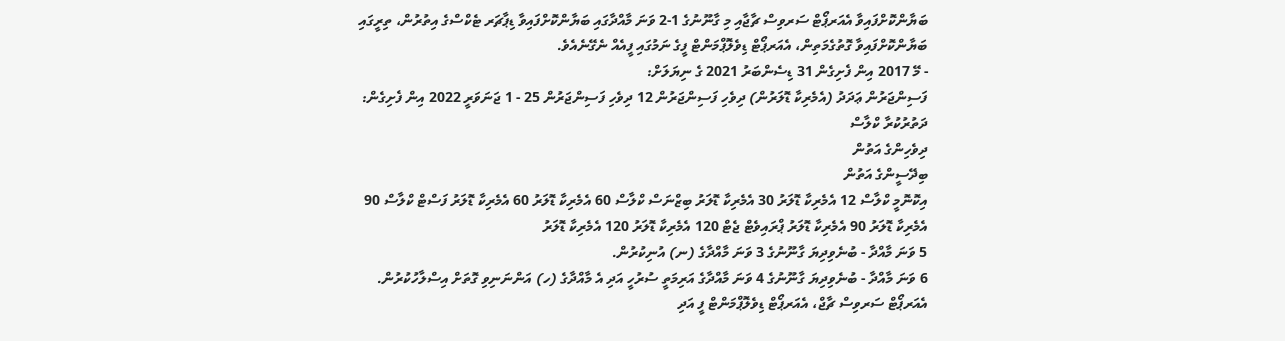ބަޔާންކޮށްފައިވާ އެއަރޕޯޓް ސަރވިސް ޗާޖާއި މި ގާނޫނުގެ 1-2 ވަނަ މާއްދާގައި ބަޔާންކޮށްފައިވާ ޑިޕާޗަރ ޓެކްސްގެ އިތުރުން، ތިރީގައި ބަޔާންކޮށްފައިވާ ގޮތުގެމަތިން، އެއަރޕޯޓް ޑިވެލޮޕްމަންޓް ފީގެ ނަމުގައި ފީއެއް ނެގޭނެއެވެ.
- މޭ 2017 އިން ފެށިގެން 31 ޑިސެންބަރު 2021 ގެ ނިޔަލަށް:
ފަސިންޖަރުން ޢަދަދު (އެމެރިކާ ޑޮލަރުން) ދިވެހި ފަސިންޖަރުން 12 ދިވެހި ފަސިންޖަރުން 25 - 1 ޖަނަވަރީ 2022 އިން ފެށިގެން:
ދަތުރުކުރާ ކްލާސް
ދިވެހިންގެ އަތުން
ބިދޭސީންގެ އަތުން
އިކޮނޮމީ ކްލާސް 12 އެމެރިކާ ޑޮލަރު 30 އެމެރިކާ ޑޮލަރު ބިޒްނަސް ކްލާސް 60 އެމެރިކާ ޑޮލަރު 60 އެމެރިކާ ޑޮލަރު ފަސްޓް ކްލާސް 90 އެމެރިކާ ޑޮލަރު 90 އެމެރިކާ ޑޮލަރު ޕްރައިވެޓް ޖެޓް 120 އެމެރިކާ ޑޮލަރު 120 އެމެރިކާ ޑޮލަރު
5 ވަނަ މާއްދާ - ބުނެވިދިޔަ ގާނޫނުގެ 3 ވަނަ މާއްދާގެ (ނ) އުނިކުރުން.
6 ވަނަ މާއްދާ - ބުނެވިދިޔަ ގާނޫނުގެ 4 ވަނަ މާއްދާގެ އަރިމަތީ ސުރުހީ އަދި އެ މާއްދާގެ (ހ) އަންނަނިވި ގޮތަށް އިސްލާހުކުރުން.
އެއަރޕޯޓް ސަރވިސް ޗާޖް، އެއަރޕޯޓް ޑިވެލޮޕްމަންޓް ފީ އަދި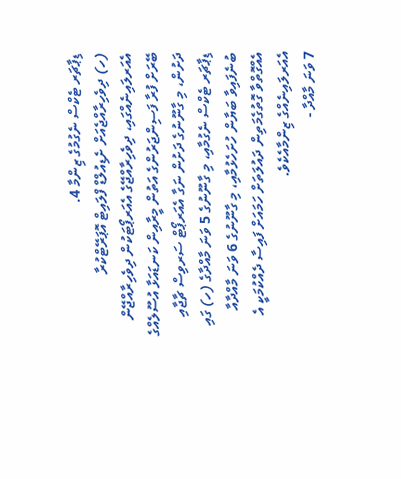ޑިޕާޗަރ ޓެކްސް ނެގުމުގެ ޒިންމާ 4.
(ހ) ދިވެހިރާއްޖެއަށް ށެޑިއުލްޑް ފްލައިޓް އޮޕަރޭޓްކުރާ އެއަރލައިނެއްގައި، ދިވެހިރާއްޖޭގެ އެއަރޕޯޓަކުން ދިވެހިރާއްޖޭން ބޭރަށް ފުރާ ފަސިންޖަރުންގެ އަތުން މީރާއިން ކަނޑައަޅާ އުސޫލެއްގެ ދަށުން، މި ގާނޫނުގެ ދަށުން ނަގާ އެއަރޕޯޓް ސަރވިސް ޗާޖާއި ޑިޕާޗަރ ޓެކްސް ނެގުމާއި، މި ގާނޫނުގެ 5 ވަނަ މާއްދާގެ (ހ) ގައި ބުނެފައިވާ ބަޔާން ހުށަހެޅުމާއި، މި ގާނޫނުގެ 6 ވަނަ މާއްދާއާ އެއްގޮތްވާ ގޮތުގެމަތިން ދައުލަތަށް ހަމައަށް ފައިސާ ދެއްކުމަކީ އެ އެއަރލައިނެއްގެ ޒިންމާއެކެވެ.
7 ވަނަ މާއްދާ -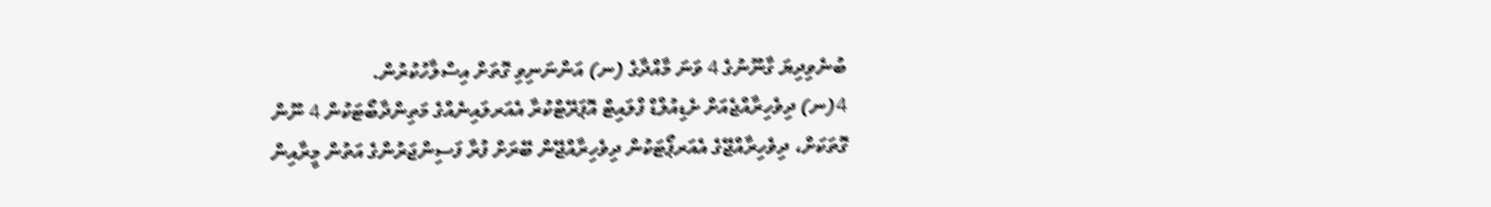ބުނެވިދިޔަ ގާނޫނުގެ 4 ވަނަ މާއްދާގެ (ނ) އަންނަނިވި ގޮތަށް އިސްލާހުކުރުން.
4(ނ) ދިވެހިރާއްޖެއަށް ށެޑިއުލްޑް ފްލައިޓް އޮޕަރޭޓްކުރާ އެއަރލައިނެއްގެ މަތިންދާބޯޓަކުން 4 ނޫން ގޮތަކަށް، ދިވެހިރާއްޖޭގެ އެއަރޕޯޓަކުން ދިވެހިރާއްޖޭން ބޭރަށް ފުރާ ފަސިންޖަރުންގެ އަތުން މީރާއިން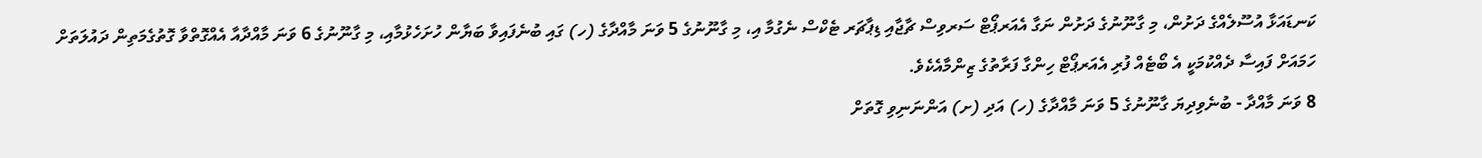ކަނޑައަޅާ އުސޫލެއްގެ ދަށުން، މި ގާނޫނުގެ ދަށުން ނަގާ އެއަރޕޯޓް ސަރވިސް ޗާޖާއި ޑިޕާޗަރ ޓެކްސް ނެގުމާ އި، މި ގާނޫނުގެ 5 ވަނަ މާއްދާގެ (ހ) ގައި ބުނެފައިވާ ބަޔާން ހުށަހެޅުމާއި، މި ގާނޫނުގެ 6 ވަނަ މާއްދާއާ އެއްގޮތްވާ ގޮތުގެމަތިން ދައުލަތަށް ހަމައަށް ފައިސާ ދެއްކުމަކީ އެ ބޯޓެއް ފުރި އެއަރޕޯޓް ހިންގާ ފަރާތުގެ ޒިންމާއެކެވެ.
8 ވަނަ މާއްދާ - ބުނެވިދިޔަ ގާނޫނުގެ 5 ވަނަ މާއްދާގެ (ހ) އަދި (ށ) އަންނަނިވި ގޮތަށް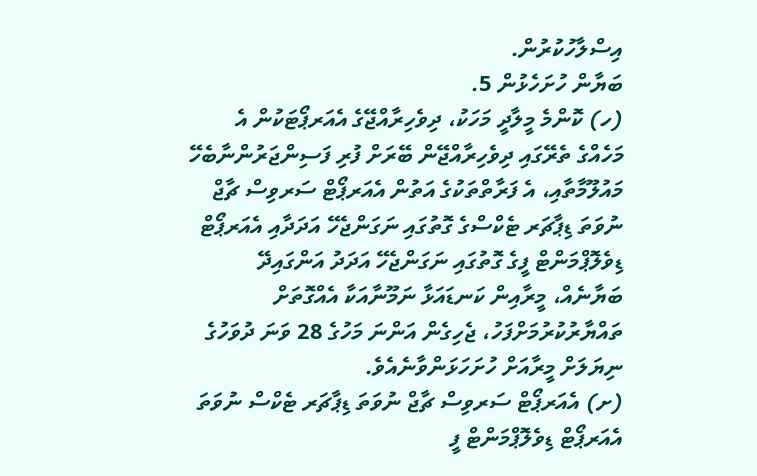އިސްލާހުކުރުން.
ބަޔާން ހުށަހެޅުން 5.
(ހ) ކޮންމެ މީލާދީ މަހަކު، ދިވެހިރާއްޖޭގެ އެއަރޕޯޓަކުން އެ މަހެއްގެ ތެރޭގައި ދިވެހިރާއްޖޭން ބޭރަށް ފުރި ފަސިންޖަރުންނާބެހޭ މައުލޫމާތާއި، އެ ފަރާތްތަކުގެ އަތުން އެއަރޕޯޓް ސަރވިސް ޗާޖް ނުވަތަ ޑިޕާޗަރ ޓެކްސްގެ ގޮތުގައި ނަގަންޖެހޭ އަދަދާއި އެއަރޕޯޓް ޑިވެލޮޕްމަންޓް ފީގެ ގޮތުގައި ނަގަންޖެހޭ އަދަދު އަންގައިދޭ ބަޔާނެއް، މީރާއިން ކަނޑައަޅާ ނަމޫނާއަކާ އެއްގޮތަށް ތައްޔާރުކުރުމަށްފަހު، ޖެހިގެން އަންނަ މަހުގެ 28 ވަނަ ދުވަހުގެ ނިޔަލަށް މީރާއަށް ހުށަހަޅަންވާނެއެވެ.
(ށ) އެއަރޕޯޓް ސަރވިސް ޗާޖް ނުވަތަ ޑިޕާޗަރ ޓެކްސް ނުވަތަ އެއަރޕޯޓް ޑިވެލޮޕްމަންޓް ފީ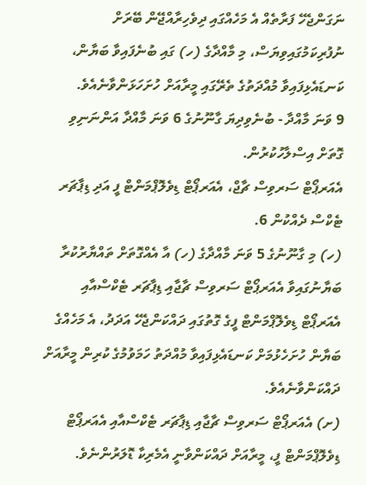ނަގަންޖެހޭ ފަރާތެއް އެ މަހެއްގައި ދިވެހިރާއްޖޭން ބޭރަށް ނުފުރިކަމުގައިވިޔަސް، މި މާއްދާގެ (ހ) ގައި ބުނެފައިވާ ބަޔާން، ކަނޑައެޅިފައިވާ މުއްދަތުގެ ތެރޭގައި މީރާއަށް ހުށަހަޅަންވާނެއެވެ.
9 ވަނަ މާއްދާ - ބުނެވިދިޔަ ގާނޫނުގެ 6 ވަނަ މާއްދާ އަންނަނިވި ގޮތަށް އިސްލާހުކުރުން.
އެއަރޕޯޓް ސަރވިސް ޗާޖް، އެއަރޕޯޓް ޑިވެލޮޕްމަންޓް ފީ އަދި ޑިޕާޗަރ ޓެކްސް ދެއްކުން 6.
(ހ) މި ގާނޫނުގެ 5 ވަނަ މާއްދާގެ (ހ) އާ އެއްގޮތަށް ތައްޔާރުކުރާ ބަޔާނުގައިވާ އެއަރޕޯޓް ސަރވިސް ޗާޖާއި ޑިޕާޗަރ ޓެކްސްއާއި އެއަރޕޯޓް ޑިވެލޮޕްމަންޓް ފީގެ ގޮތުގައި ދައްކަންޖެހޭ އަދަދު، އެ މަހެއްގެ ބަޔާން ހުށަހެޅުމަށް ކަނޑައެޅިފައިވާ މުއްދަތު ހަމަވުމުގެ ކުރިން މީރާއަށް ދައްކަންވާނެއެވެ.
(ށ) އެއަރޕޯޓް ސަރވިސް ޗާޖާއި ޑިޕާޗަރ ޓެކްސްއާއި އެއަރޕޯޓް ޑިވެލޮޕްމަންޓް ފީ، މީރާއަށް ދައްކަންވާނީ އެމެރިކާ ޑޮލަރުންނެވެ.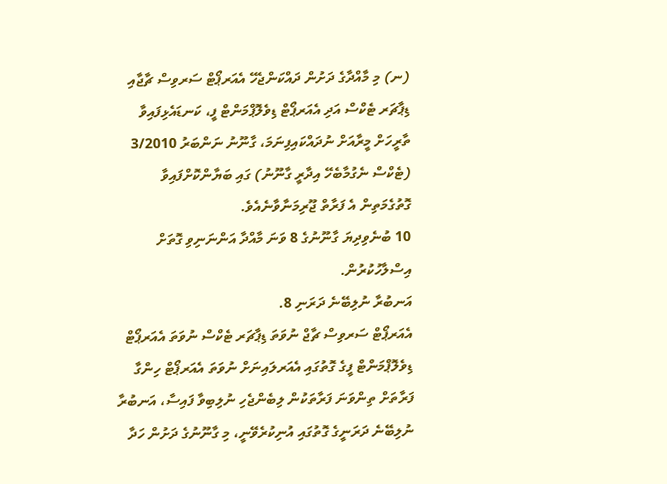(ނ) މި މާއްދާގެ ދަށުން ދައްކަންޖެހޭ އެއަރޕޯޓް ސަރވިސް ޗާޖާއި ޑިޕާޗަރ ޓެކްސް އަދި އެއަރޕޯޓް ޑިވެލޮޕްމަންޓް ފީ، ކަނޑައެޅިފައިވާ ތާރީހަށް މީރާއަށް ނުދައްކައިފިނަމަ، ގާނޫނު ނަންބަރު 3/2010 (ޓެކްސް ނެގުމާބެހޭ އިދާރީ ގާނޫނު) ގައި ބަޔާންކޮށްފައިވާ ގޮތުގެމަތިން އެ ފަރާތް ޖޫރިމަނާވާނެއެވެ.
10 ބުނެވިދިޔަ ގާނޫނުގެ 8 ވަނަ މާއްދާ އަންނަނިވި ގޮތަށް އިސްލާހުކުރުން.
އަނބުރާ ނުލިބޭނެ ދަރަނި 8.
އެއަރޕޯޓް ސަރވިސް ޗާޖް ނުވަތަ ޑިޕާޗަރ ޓެކްސް ނުވަތަ އެއަރޕޯޓް ޑިވެލޮޕްމަންޓް ފީގެ ގޮތުގައި އެއަރލައިނަށް ނުވަތަ އެއަރޕޯޓް ހިންގާ ފަރާތަށް ތިންވަނަ ފަރާތަކުން ލިބެންޖެހި ނުލިބިވާ ފައިސާ، އަނބުރާ ނުލިބޭނެ ދަރަނީގެ ގޮތުގައި އުނިކުރެވޭނީ، މި ގާނޫނުގެ ދަށުން ހަދާ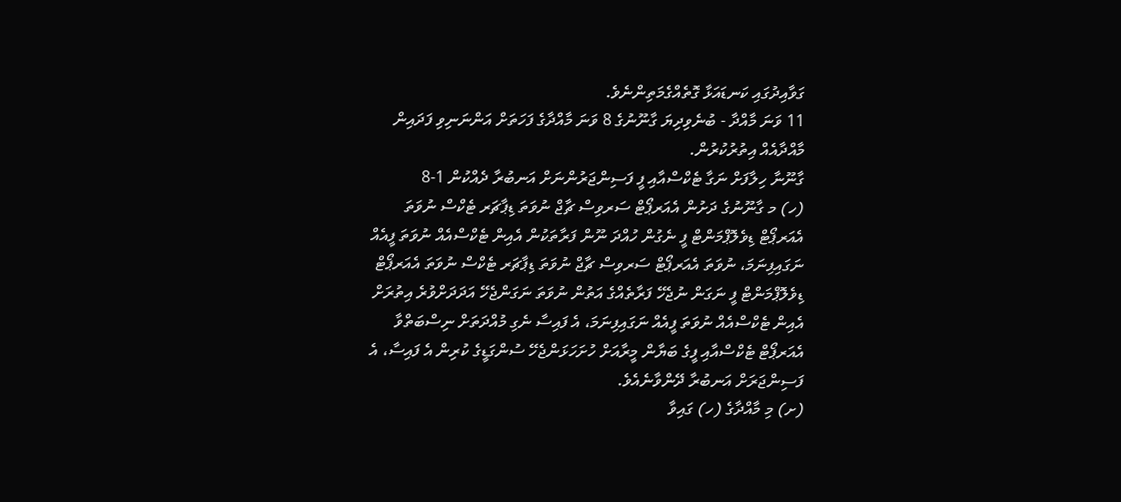ގަވާއިދުގައި ކަނޑައަޅާ ގޮތެއްގެމަތިންނެވެ.
11 ވަނަ މާއްދާ - ބުނެވިދިޔަ ގާނޫނުގެ 8 ވަނަ މާއްދާގެ ފަހަތަށް އަންނަނިވި ފަދައިން މާއްދާއެއް އިތުރުކުރުން.
ގާނޫނާ ހިލާފަށް ނަގާ ޓެކްސްއާއި ފީ ފަސިންޖަރުންނަށް އަނބުރާ ދެއްކުން 1-8
(ހ) މ ގާނޫނުގެ ދަށުން އެއަރޕޯޓް ސަރވިސް ޗާޖް ނުވަތަ ޑިޕާޗަރ ޓެކްސް ނުވަތަ އެއަރޕޯޓް ޑިވެލޮޕްމަންޓް ފީ ނެގުން ހުއްދަ ނޫން ފަރާތަކުން އެއިން ޓެކްސްއެއް ނުވަތަ ފީއެއް ނަގައިފިނަމަ، ނުވަތަ އެއަރޕޯޓް ސަރވިސް ޗާޖް ނުވަތަ ޑިޕާޗަރ ޓެކްސް ނުވަތަ އެއަރޕޯޓް ޑިވެލޮޕްމަންޓް ފީ ނަގަން ނުޖެހޭ ފަރާތެއްގެ އަތުން ނުވަތަ ނަގަންޖެހޭ އަދަދަށްވުރެ އިތުރަށް އެއިން ޓެކްސްއެއް ނުވަތަ ފީއެއް ނަގައިފިނަމަ، އެ ފައިސާ ނެގި މުއްދަތަށް ނިސްބަތްވާ އެއަރޕޯޓް ޓެކްސްއާއި ފީގެ ބަޔާން މީރާއަށް ހުށަހަޅަންޖެހޭ ސުންގަޑީގެ ކުރިން އެ ފައިސާ، އެ ފަސިންޖަރަށް އަނބުރާ ދޭންވާނެއެވެ.
(ށ) މި މާއްދާގެ (ހ) ގައިވާ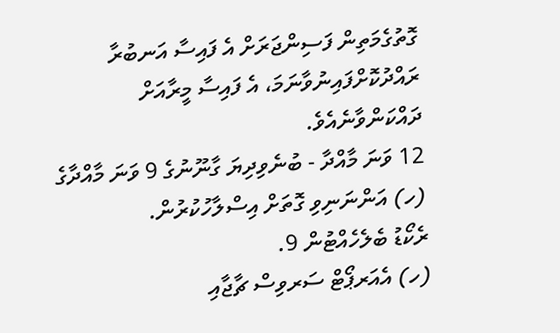ގޮތުގެމަތިން ފަސިންޖަރަށް އެ ފައިސާ އަނބުރާ ރައްދުކޮށްފައިނުވާނަމަ، އެ ފައިސާ މީރާއަށް ދައްކަންވާނެއެވެ.
12 ވަނަ މާއްދާ - ބުނެވިދިޔަ ގާނޫނުގެ 9 ވަނަ މާއްދާގެ (ހ) އަންނަނިވި ގޮތަށް އިސްލާހުކުރުން.
ރެކޯޑު ބެލެހެއްޓުން 9.
(ހ) އެއަރޕޯޓް ސަރވިސް ޗާޖާއި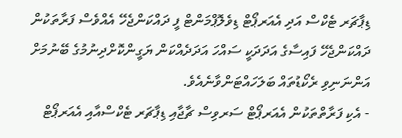ޑިޕާޗަރ ޓެކްސް އަދި އެއަރޕޯޓް ޑިވެލޮޕްމަންޓް ފީ ދައްކަންޖެހޭ އެއްވެސް ފަރާތަކުން ދައްކަންޖެހޭ ފައިސާގެ އަދަދަކީ ސައްހަ އަދަދެއްކަން ޔަގީންކޮށްދިނުމުގެ ބޭނުމަށް އަންނަނިވި ރެކޯޑުތައް ބަލަހައްޓަންވާނެއެވެ.
- އެކި ފަރާތްތަކުން އެއަރޕޯޓް ސަރވިސް ޗާޖާއި ޑިޕާޗަރ ޓެކްސްއާއި އެއަރޕޯޓް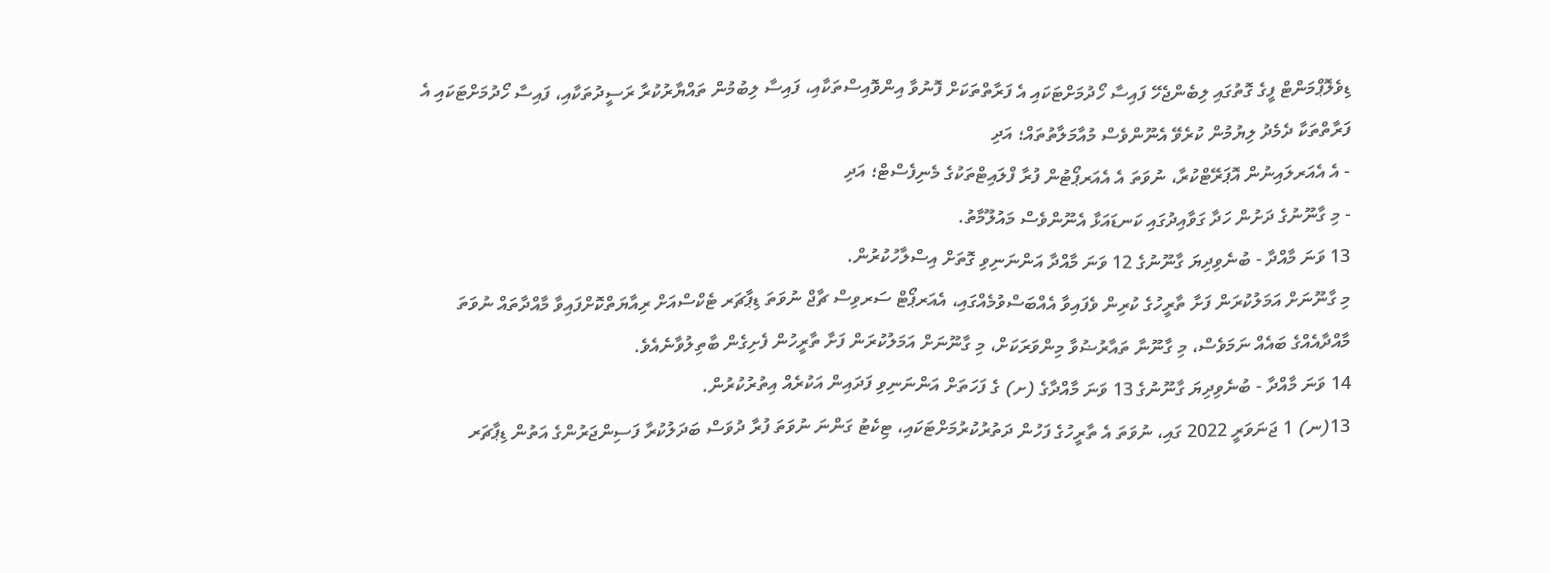ޑިވެލޮޕްމަންޓް ފީގެ ގޮތުގައި ލިބެންޖެހޭ ފައިސާ ހޯދުމަށްޓަކައި އެ ފަރާތްތަކަށް ފޮނުވާ އިންވޮއިސްތަކާއި، ފައިސާ ލިބުމުން ތައްޔާރުކުރާ ރަސީދުތަކާއި، ފައިސާ ހޯދުމަށްޓަކައި އެ ފަރާތްތަކާ ދެމެދު ލިޔުމުން ކުރެވޭ އެނޫންވެސް މުއާމަލާތުތައް؛ އަދި
- އެ އެއަރލައިނުން އޮޕަރޭޓްކުރާ، ނުވަތަ އެ އެއަރޕޯޓުން ފުރާ ފްލައިޓްތަކުގެ މެނިފެސްޓް؛ އަދި
- މި ގާނޫނުގެ ދަށުން ހަދާ ގަވާއިދުގައި ކަނޑައަޅާ އެނޫންވެސް މައުލޫމާތު.
13 ވަނަ މާއްދާ - ބުނެވިދިޔަ ގާނޫނުގެ 12 ވަނަ މާއްދާ އަންނަނިވި ގޮތަށް އިސްލާހުކުރުން.
މި ގާނޫނަށް އަމަލުކުރަން ފަށާ ތާރީހުގެ ކުރިން ވެފައިވާ އެއްބަސްވުމެއްގައި، އެއަރޕޯޓް ސަރވިސް ޗާޖް ނުވަތަ ޑިޕާޗަރ ޓެކްސްއަށް ރިއާޔަތްކޮށްފައިވާ މާއްދާތައް ނުވަތަ މާއްދާއެއްގެ ބައެއް ނަމަވެސް، މި ގާނޫނާ ތައާރުޟުވާ މިންވަރަކަށް، މި ގާނޫނަށް އަމަލުކުރަން ފަށާ ތާރީހުން ފެށިގެން ބާތިލުވާނެއެވެ.
14 ވަނަ މާއްދާ - ބުނެވިދިޔަ ގާނޫނުގެ 13 ވަނަ މާއްދާގެ (ށ) ގެ ފަހަތަށް އަންނަނިވި ފަދައިން އަކުރެއް އިތުރުކުރުން.
13(ނ) 1 ޖަނަވަރީ 2022 ގައި، ނުވަތަ އެ ތާރީހުގެ ފަހުން ދަތުރުކުރުމަށްޓަކައި، ޓިކެޓު ގަންނަ ނުވަތަ ފުރާ ދުވަސް ބަދަލުކުރާ ފަސިންޖަރުންގެ އަތުން ޑިޕާޗަރ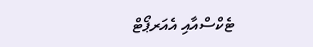ޓެކްސްއާއި އެއަރޕޯޓް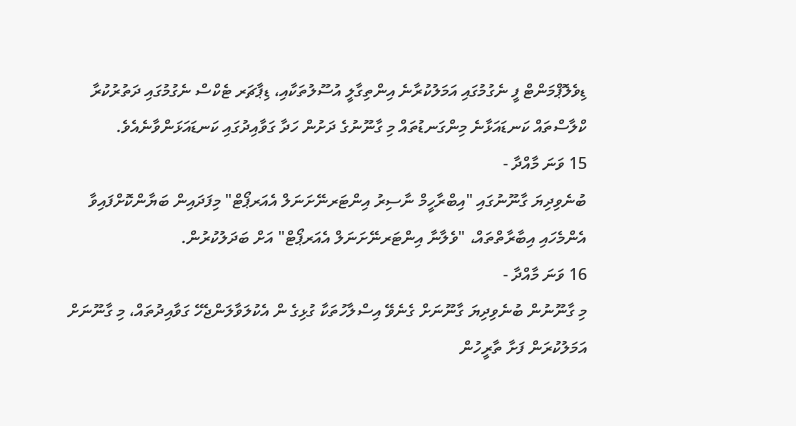ޑިވެލޮޕްމަންޓް ފީ ނެގުމުގައި އަމަލުކުރާނެ އިންތިގާލީ އުސޫލުތަކާއި، ޑިޕާޗަރ ޓެކްސް ނެގުމުގައި ދަތުރުކުރާ ކްލާސްތައް ކަނޑައަޅާނެ މިންގަނޑުތައް މި ގާނޫނުގެ ދަށުން ހަދާ ގަވާއިދުގައި ކަނޑައަޅަންވާނެއެވެ.
15 ވަނަ މާއްދާ -
ބުނެވިދިޔަ ގާނޫނުގައި "އިބްރާހީމް ނާސިރު އިންޓަރނޭށަނަލް އެއަރޕޯޓް" މިފަދައިން ބަޔާންކޮށްފައިވާ އެންމެހައި އިބާރާތްތައް، "ވެލާނާ އިންޓަރނޭށަނަލް އެއަރޕޯޓް" އަށް ބަދަލުކުރުން.
16 ވަނަ މާއްދާ -
މި ގާނޫނުން ބުނެވިދިޔަ ގާނޫނަށް ގެނެވޭ އިސްލާހުތަކާ ގުޅިގެ ން އެކުލަވާލަންޖެހޭ ގަވާއިދުތައް، މި ގާނޫނަށް އަމަލުކުރަން ފަށާ ތާރީހުން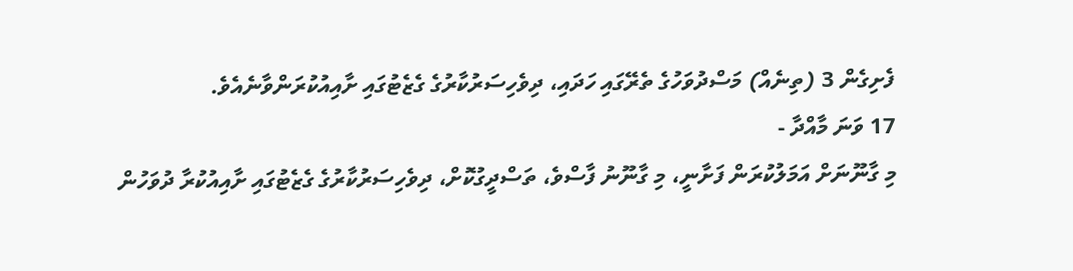ފެށިގެން 3 (ތިނެއް) މަސްދުވަހުގެ ތެރޭގައި ހަދައި، ދިވެހިސަރުކާރުގެ ގެޒެޓުގައި ށާއިއުކުރަންވާނެއެވެ.
17 ވަނަ މާއްދާ -
މި ގާނޫނަށް އަމަލުކުރަން ފަށާނީ، މި ގާނޫނު ފާސްވެ، ތަސްދީގުކޮށް، ދިވެހިސަރުކާރުގެ ގެޒެޓުގައި ށާއިއުކުރާ ދުވަހުން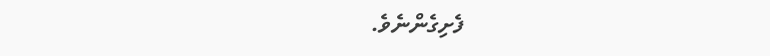ފެށިގެންނެވެ.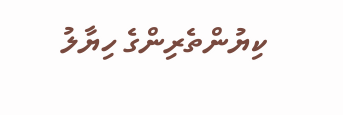ކިޔުންތެރިންގެ ހިޔާލު